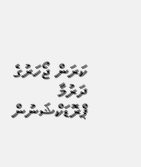ކަރަން ޖޯހަރުގެ ދަރުމާ ޕްރޮޑަކްޝަނުން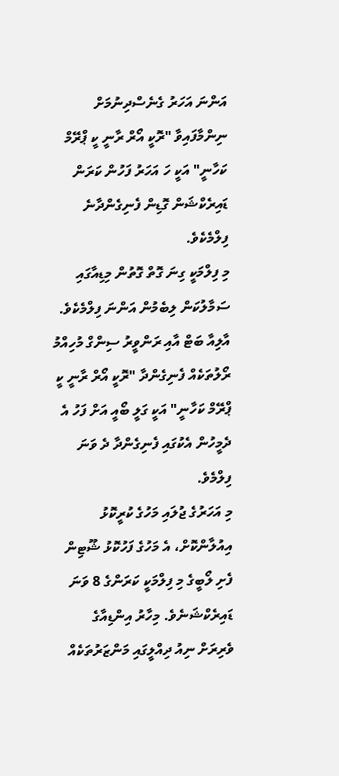އަންނަ އަހަރު ގެނެސްދިނުމަށް ނިންމާފައިވާ "ރޮކީ އޯރް ރާނީ ކީ ޕްރޭމް ކަހާނީ" އަކީ ހަ އަހަރު ފަހުން ކަރަން ޑައިރެކްޝަން ގޮޑިން ފެނިގެންދާނެ ފިލްމެކެވެ.
މި ފިލްމަކީ ގިނަ ގޮތް ގޮތުން މިޑިއާގައި ސަމާލުކަން ލިބެމުން އަންނަ ފިލްމެކެވެ. އާލިއާ ބަޓް އާއި ރަންވީރު ސިންގް މުހިއްމު ރޯލުތަކެއް ފެނިގެންދާ "ރޮކީ އޯރް ރާނީ ކީ ޕްރޭމް ކަހާނީ" އަކީ ގަލީ ބޯއީ އަށް ފަހު އެ ދެމީހުން އެކުގައި ފެނިގެންދާ ދެ ވަނަ ފިލްމެވެ.
މި އަހަރުގެ ޖުލައި މަހުގެ ކުރީކޮޅު އިއުލާންކޮށް، އެ މަހުގެ ފަހުކޮޅު ޝޫޓިން ފެށި ލޯބީގެ މި ފިލްމަކީ ކަރަންގެ 8 ވަނަ ޑައިރެކްޝަނެވެ. މިހާރު އިންޑިއާގެ ވެރިރަށް ނިއު ދިއްލީގައި މަންޒަރުތަކެއް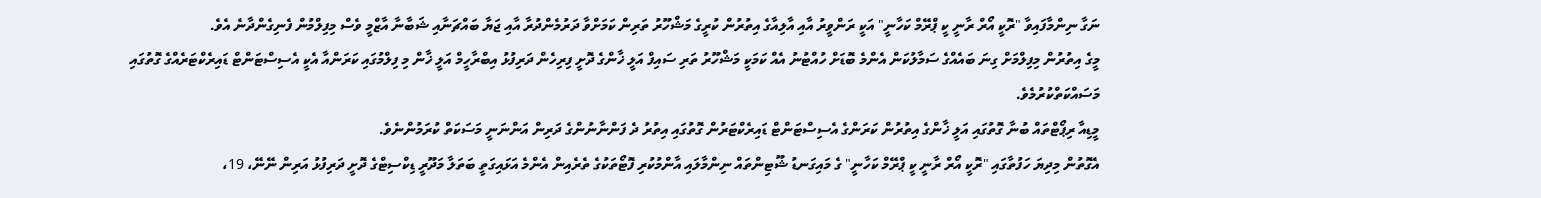ނަގާ ނިންމާފައިވާ "ރޮކީ އޯރް ރާނީ ކީ ޕްރޭމް ކަހާނީ" އަކީ ރަންވީރު އާއި އާލިއާގެ އިތުރުން ކުރީގެ މަޝްހޫރު ތަރިން ކަމަށްވާ ދަރުމެންދުރާ އާއި ޖަޔާ ބައްޗަނާއި ޝަބާނާ އާޒްމީ ވެސް މިފިލްމުން ފެނިގެންދާނެ އެވެ.
މީގެ އިތުރުން މިފިލްމަށް ގިނަ ބައެއްގެ ސަމާލުކަން އެންމެ ބޮޑަށް ހުއްޓުނު އެއް ކަމަކީ މަޝްހޫރު ތަރި ސައިފް އަލީ ޚާންގެ ދޮށީ ފިރިހެން ދަރިފުޅު އިބްރާހީމް އަލީ ޚާން މި ފިލްމުގައި ކަރަންއާ އެކީ އެސިސްޓަންޓް ޑައިރެކްޓަރެއްގެ ގޮތުގައި މަސައްކަތްކުރުމެވެ.
މީޑިއާ ރިޕޯޓްތައް ބުނާ ގޮތުގައި އަލީ ޚާންގެ އިތުރުން ކަރަންގެ އެސިސްޓަންޓް ޑައިރެކްޓަރުން ގޮތުގައި އިތުރު ދެ ފަންނާނުންގެ ދަރިން އަންނަނީ މަސަކަތް ކުރަމުންނެވެ.
އެގޮތުން މިދިޔަ ހަފުތާގައި "ރޮކީ އޯރް ރާނީ ކީ ޕްރޭމް ކަހާނީ" ގެ މައިގަނޑު ޝޫޓިންތައް ނިންމާލައި އާންމުކުރި ފޮޓޯތަކުގެ ތެރެއިން އެންމެ އަޅައިގަތީ ބަތަލާ މަދޫރީ ޑިކްސިޓްގެ ދޮށީ ދަރިފުޅު އަރިން ނޭނޭ، 19،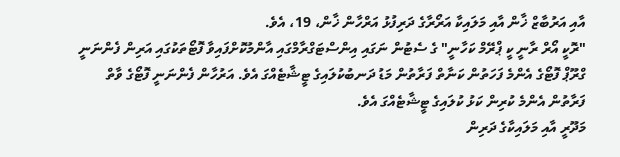އާއި އަރުބާޒް ޚާން އާއި މަލައިކާ އަރޯރާގެ ދަރިފުޅު އަރްހާން ޚާން، 19، އެވެ.
"ރޮކީ އޯރް ރާނީ ކީ ޕްރޭމް ކަހާނީ" ގެ ސެޓުން ނަގައި އިންސްޓަގްރާމްގައި އާންމުކޮށްފައިވާ ފޮޓޯތަކުގައި އަރިން ފެންނަނީ ގްރޫޕް ފޮޓޯގެ އެންމެ ފަހަތުން ކަނާތް ފަރާތުން މަޑު ދަނބުކުލައިގެ ޓީޝާޓެއްގަ އެވެ. އަރުހާން ފެންނަނީ ފޮޓޯގެ ވާތް ފަރާތުން އެންމެ ކުރިން ކަޅު ކުލައިގެ ޓީޝާޓެއްގަ އެވެ.
މަދޫރީ އާއި މަލައިކާގެ ދަރިން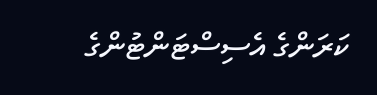ކަރަންގެ އެސިސްޓަންޓުންގެ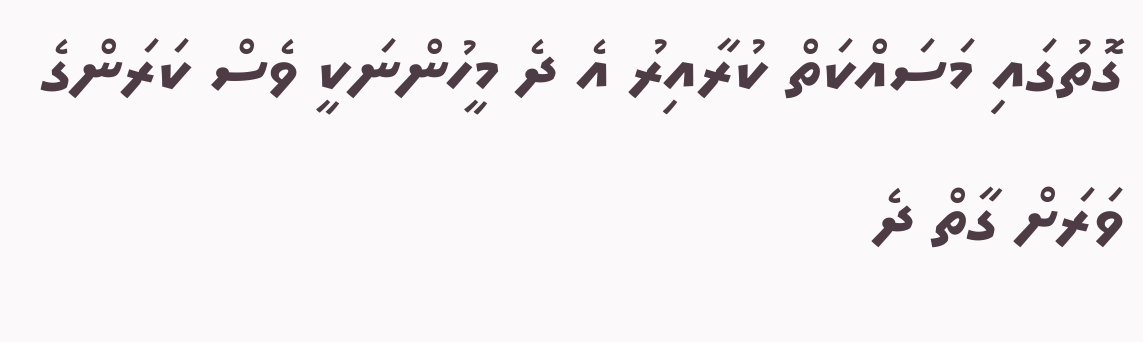ގޮތުގައި މަސައްކަތް ކުރާއިރު އެ ދެ މީހުންނަކީ ވެސް ކަރަންގެ ވަރަށް ގާތް ދެ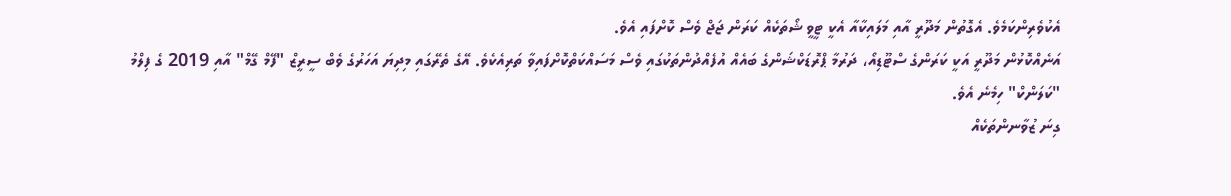އެކުވެރިންކަމެވެ. އެގޮތުން މަދޫރީ އާއި މަލައިކާއާ އެކީ ޓީވީ ޝޯތަކެއް ކަރަން ޖަޖް ވެސް ކޮށްފައި އެވެ.
އަނެއްކޮޅުން މަދޫރީ އަކީ ކަރަންގެ ސްޓޫޑިއޯ، ދަރުމާ ޕްރޮޑަކްޝަންގެ ބައެއް އުފެއްދުންތަކުގައި ވެސް މަސައްކަތްކޮށްފައިވާ ތަރިއެކެވެ. އޭގެ ތެރޭގައި މިދިޔަ އަހަރުގެ ވެބް ސީރީޒް "ފޭމް ގޭމް" އާއި 2019 ގެ ފިލްމު "ކަލަންކް" ހިމެނެ އެވެ.
ގިނަ ޒުވާނންތަކެއް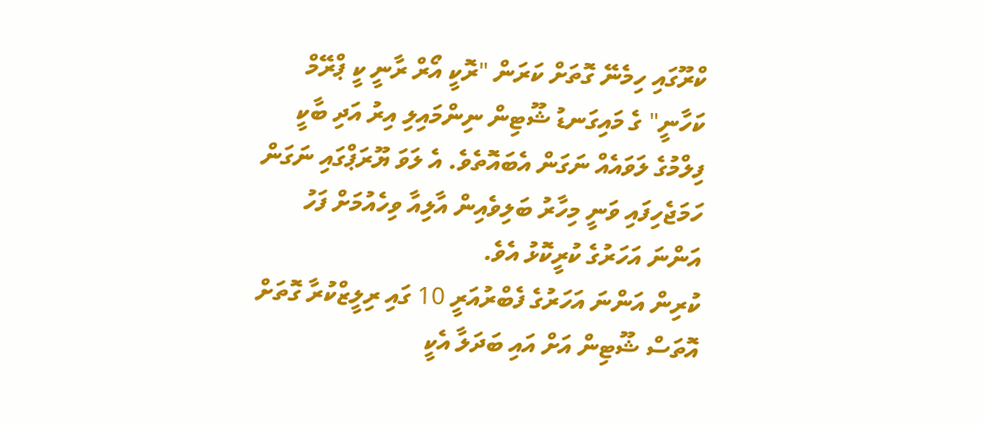ކްރޫގައި ހިމެނޭ ގޮތަށް ކަރަން "ރޮކީ އޯރް ރާނީ ކީ ޕްރޭމް ކަހާނީ" ގެ މައިގަނޑު ޝޫޓިން ނިންމައިލި އިރު އަދި ބާކީ ފިލްމުގެ ލަވައެއް ނަގަން އެބައޮތެވެ. އެ ލަވަ ޔޫރަޕްގައި ނަގަން ހަމަޖެހިފައި ވަނީ މިހާރު ބަލިވެއިން އާލިއާ ވިހެއުމަށް ފަހު އަންނަ އަހަރުގެ ކުރީކޮޅު އެވެ.
ކުރިން އަންނަ އަހަރުގެ ފެބްރުއަރީ 10 ގައި ރިލީޒްކުރާ ގޮތަށް އޮތަސް ޝޫޓިން އަށް އައި ބަދަލާ އެކީ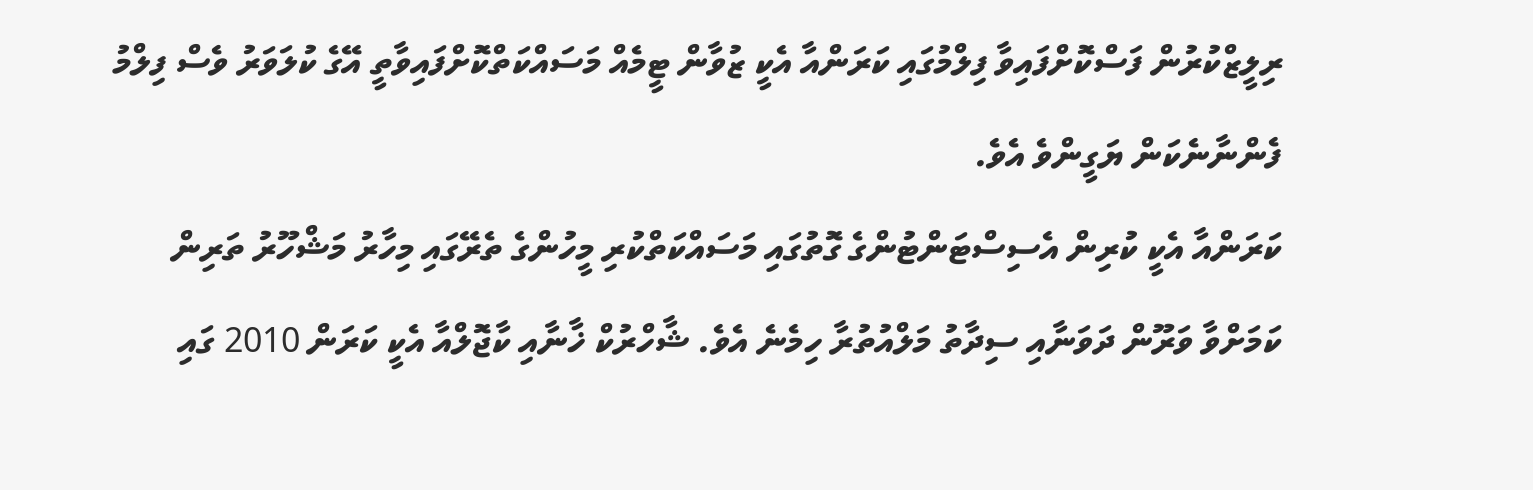ރިލީޒްކުރުން ފަސްކޮށްފައިވާ ފިލްމުގައި ކަރަންއާ އެކީ ޒުވާން ޓީމެއް މަސައްކަތްކޮށްފައިވާތީ އޭގެ ކުލަވަރު ވެސް ފިލްމު ފެންނާނެކަން ޔަގީންވެ އެވެ.
ކަރަންއާ އެކީ ކުރިން އެސިސްޓަންޓުންގެ ގޮތުގައި މަސައްކަތްކުރި މީހުންގެ ތެރޭގައި މިހާރު މަޝްހޫރު ތަރިން ކަމަށްވާ ވަރޫން ދަވަނާއި ސިދާތު މަލްއުތުރާ ހިމެނެ އެވެ. ޝާހްރުކް ޚާނާއި ކާޖޮލްއާ އެކީ ކަރަން 2010 ގައި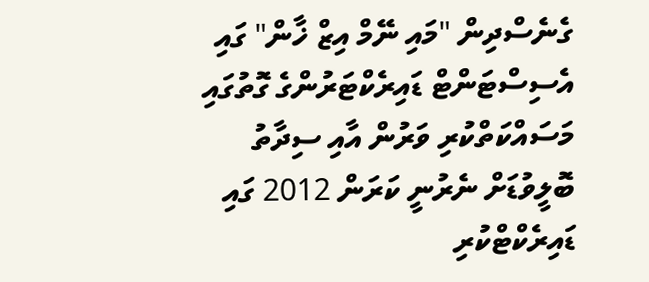ގެނެސްދިން "މައި ނޭމް އިޒް ޚާން" ގައި އެސިސްޓަންޓް ޑައިރެކްޓަރުންގެ ގޮތުގައި މަސައްކަތްކުރި ވަރުން އާއި ސިދާތު ބޮލީވުޑަށް ނެރުނީ ކަރަން 2012 ގައި ޑައިރެކްޓްކުރި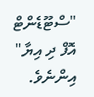"ސްޓޫޑެންޓް އޮފް ދި އިޔާ" އިންނެވެ.